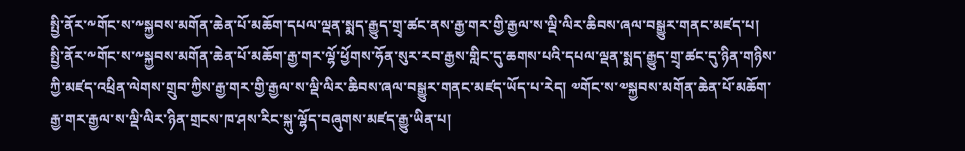སྤྱི་ནོར་༸གོང་ས་༸སྐྱབས་མགོན་ཆེན་པོ་མཆོག་དཔལ་ལྡན་སྨད་རྒྱུད་གྲྭ་ཚང་ནས་རྒྱ་གར་གྱི་རྒྱལ་ས་ལྡི་ལིར་ཆིབས་ཞལ་བསྒྱུར་གནང་མཛད་པ།
སྤྱི་ནོར་༸གོང་ས་༸སྐྱབས་མགོན་ཆེན་པོ་མཆོག་རྒྱ་གར་ལྷོ་ཕྱོགས་ཧོན་སུར་རབ་རྒྱས་གླིང་དུ་ཆགས་པའི་དཔལ་ལྡན་སྨད་རྒྱུད་གྲྭ་ཚང་དུ་ཉིན་གཉིས་ཀྱི་མཛད་འཕྲིན་ལེགས་གྲུབ་ཀྱིས་རྒྱ་གར་གྱི་རྒྱལ་ས་ལྡི་ལིར་ཆིབས་ཞལ་བསྒྱུར་གནང་མཛད་ཡོད་པ་རེད། ༧གོང་ས་༧སྐྱབས་མགོན་ཆེན་པོ་མཆོག་རྒྱ་གར་རྒྱལ་ས་ལྡི་ལིར་ཉིན་གྲངས་ཁ་ཤས་རིང་སྐུ་ལྷོད་བཞུགས་མཛད་རྒྱུ་ཡིན་པ།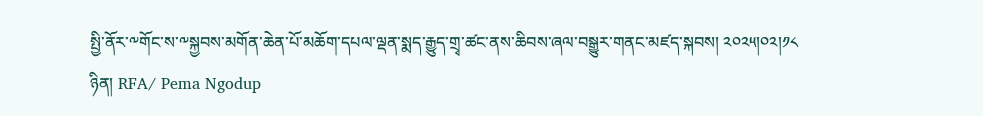སྤྱི་ནོར་༸གོང་ས་༸སྐྱབས་མགོན་ཆེན་པོ་མཆོག་དཔལ་ལྡན་སྨད་རྒྱུད་གྲྭ་ཚང་ནས་ཆིབས་ཞལ་བསྒྱུར་གནང་མཛད་སྐབས། ༢༠༢༥།༠༢།༡༨ ཉིན། RFA/ Pema Ngodup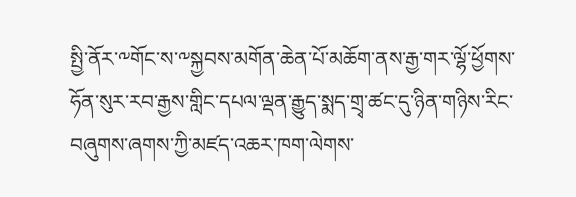སྤྱི་ནོར་༸གོང་ས་༸སྐྱབས་མགོན་ཆེན་པོ་མཆོག་ནས་རྒྱ་གར་ལྷོ་ཕྱོགས་ཧོན་སུར་རབ་རྒྱས་གླིང་དཔལ་ལྡན་རྒྱུད་སྨད་གྲྭ་ཚང་དུ་ཉིན་གཉིས་རིང་བཞུགས་ཞགས་ཀྱི་མཛད་འཆར་ཁག་ལེགས་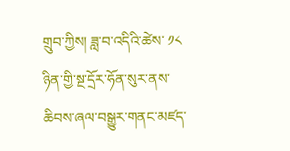གྲུབ་ཀྱིས། ཟླ་བ་འདིའི་ཚེས་ ༡༨ ཉིན་གྱི་སྔ་དྲོར་ཧོན་སུར་ནས་ཆིབས་ཞལ་བསྒྱུར་གནང་མཛད་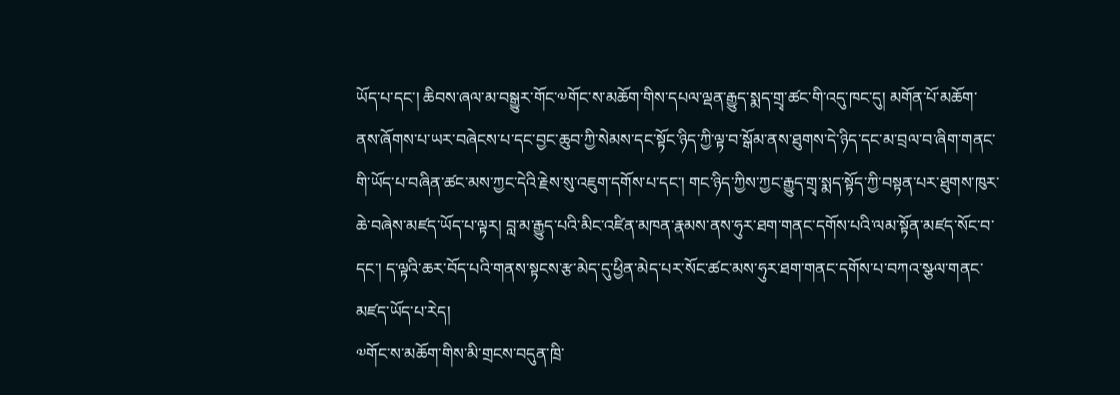ཡོད་པ་དང་། ཆིབས་ཞལ་མ་བསྒྱུར་གོང་༧གོང་ས་མཆོག་གིས་དཔལ་ལྡན་རྒྱུད་སྨད་གྲྭ་ཚང་གི་འདུ་ཁང་དུ། མགོན་པོ་མཆོག་ནས་ཞོགས་པ་ཡར་བཞེངས་པ་དང་བྱང་ཆུབ་ཀྱི་སེམས་དང་སྟོང་ཉིད་ཀྱི་ལྟ་བ་སྒོམ་ནས་ཐུགས་དེ་ཉིད་དང་མ་བྲལ་བ་ཞིག་གནང་གི་ཡོད་པ་བཞིན་ཚང་མས་ཀྱང་དེའི་རྗེས་སུ་འཇུག་དགོས་པ་དང་། གང་ཉིད་ཀྱིས་ཀྱང་རྒྱུད་གྲྭ་སྨད་སྟོད་ཀྱི་བསྟན་པར་ཐུགས་ཁུར་ཆེ་བཞེས་མཛད་ཡོད་པ་ལྟར། བླ་མ་རྒྱུད་པའི་མིང་འཛིན་མཁན་རྣམས་ནས་ཧུར་ཐག་གནང་དགོས་པའི་ལམ་སྟོན་མཛད་སོང་བ་དང་། ད་ལྟའི་ཆར་བོད་པའི་གནས་སྟངས་རྩ་མེད་དུ་ཕྱིན་མེད་པར་སོང་ཚང་མས་ཧུར་ཐག་གནང་དགོས་པ་བཀའ་སྩལ་གནང་མཛད་ཡོད་པ་རེད།
༧གོང་ས་མཆོག་གིས་མི་གྲངས་བདུན་ཁྲི་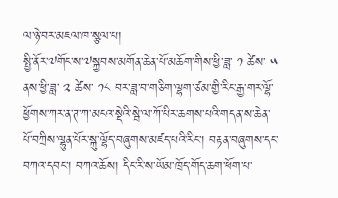ལ་ཉེ་བར་མཇལ་ཁ་སྩལ་པ།
སྤྱི་ནོར་༧གོང་ས་༧སྐྱབས་མགོན་ཆེན་པོ་མཆོག་གིས་ཕྱི་ཟླ་ ༡ ཚེས་ ༥ ནས་ཕྱི་ཟླ་ ༢ ཚེས་ ༡༨ བར་ཟླ་བ་གཅིག་ལྷག་ཙམ་གྱི་རིང་རྒྱ་གར་ལྷོ་ཕྱོགས་ཀར་ན་ཊ་ཀ་མངའ་སྡེའི་སྦེ་ལ་ཀོ་པིར་ཆགས་པའི་གདན་ས་ཆེན་པོ་བཀྲིས་ལྷུན་པོར་སྐུ་ལྷོད་བཞུགས་མཛད་པའི་རིང་། བརྟན་བཞུགས་དང་བཀའ་དབང་། བཀའ་ཆོས། དིང་རི་ས་ཡོམ་ཁྲོད་གོད་ཆག་ཕོག་པ་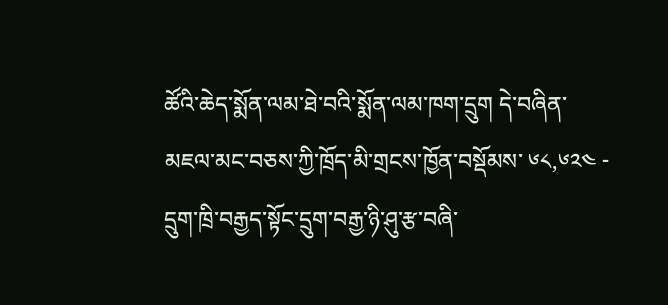ཚོའི་ཆེད་སྨོན་ལམ་ཐེ་བའི་སྨོན་ལམ་ཁག་དྲུག དེ་བཞིན་མཇལ་མང་བཅས་ཀྱི་ཁྲོད་མི་གྲངས་ཁྱོན་བསྡོམས་ ༦༨,༦༢༤ - དྲུག་ཁྲི་བརྒྱད་སྟོང་དྲུག་བརྒྱ་ཉི་ཤུ་རྩ་བཞི་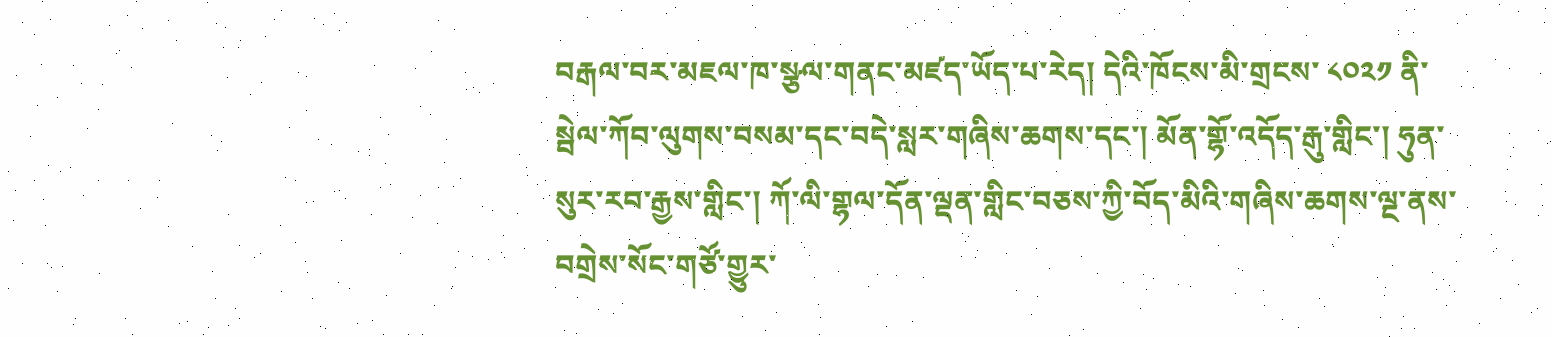བརྒལ་བར་མཇལ་ཁ་སྩལ་གནང་མཛད་ཡོད་པ་རེད། དེའི་ཁོངས་མི་གྲངས་ ༨༠༢༡ ནི་སྦེལ་ཀོབ་ལུགས་བསམ་དང་བདེ་སླར་གཞིས་ཆགས་དང་། མོན་གྷོ་འདོད་རྒུ་གླིང་། ཧུན་སུར་རབ་རྒྱས་གླིང་། ཀོ་ལི་གྷལ་དོན་ལྡན་གླིང་བཅས་ཀྱི་བོད་མིའི་གཞིས་ཆགས་ལྔ་ནས་བགྲེས་སོང་གཙོ་གྱུར་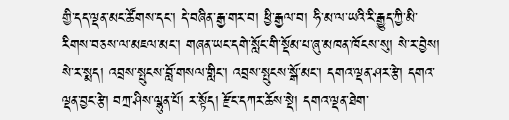གྱི་དད་ལྡན་མང་ཚོགས་དང་། དེ་བཞིན་རྒྱ་གར་བ། ཕྱི་རྒྱལ་བ། ཧི་མ་ལ་ཡའི་རི་རྒྱུད་ཀྱི་མི་རིགས་བཅས་ལ་མཇལ་མང་། གཞན་ཡང་དགེ་སློང་གི་སྡོམ་པ་ཞུ་མཁན་ཁོངས་སུ། སེ་ར་བྱེས། སེ་ར་སྨད། འབྲས་སྤུངས་བློ་གསལ་གླིང་། འབྲས་སྤུངས་སྒོ་མང་། དགའ་ལྡན་ཤར་རྩེ། དགའ་ལྡན་བྱང་རྩེ། བཀྲ་ཤིས་ལྷུན་པོ། ར་སྟོད། རྫོང་དཀར་ཆོས་སྡེ། དགའ་ལྡན་ཐེག་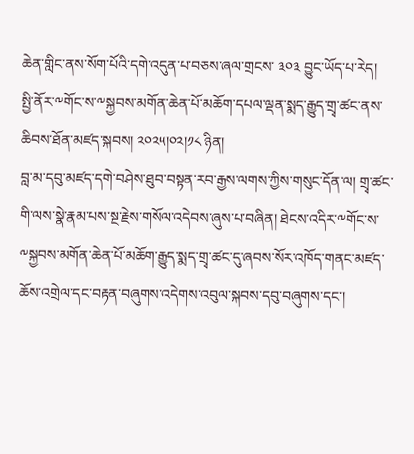ཆེན་གླིང་ནས་སོག་པོའི་དགེ་འདུན་པ་བཅས་ཞལ་གྲངས་ ༣༠༣ བྱུང་ཡོད་པ་རེད།
སྤྱི་ནོར་༸གོང་ས་༸སྐྱབས་མགོན་ཆེན་པོ་མཆོག་དཔལ་ལྡན་སྨད་རྒྱུད་གྲྭ་ཚང་ནས་ཆིབས་ཐོན་མཛད་སྐབས། ༢༠༢༥།༠༢།༡༨ ཉིན།
བླ་མ་དབུ་མཛད་དགེ་བཤེས་ཐུབ་བསྟན་རབ་རྒྱས་ལགས་ཀྱིས་གསུང་དོན་ལ། གྲྭ་ཚང་གི་ལས་སྣེ་རྣམ་པས་སྔ་རྗེས་གསོལ་འདེབས་ཞུས་པ་བཞིན། ཐེངས་འདིར་༸གོང་ས་༸སྐྱབས་མགོན་ཆེན་པོ་མཆོག་རྒྱུད་སྨད་གྲྭ་ཚང་དུ་ཞབས་སོར་འཁོད་གནང་མཛད་ཆོས་འགྲེལ་དང་བརྟན་བཞུགས་འདེགས་འབུལ་སྐབས་དབུ་བཞུགས་དང་།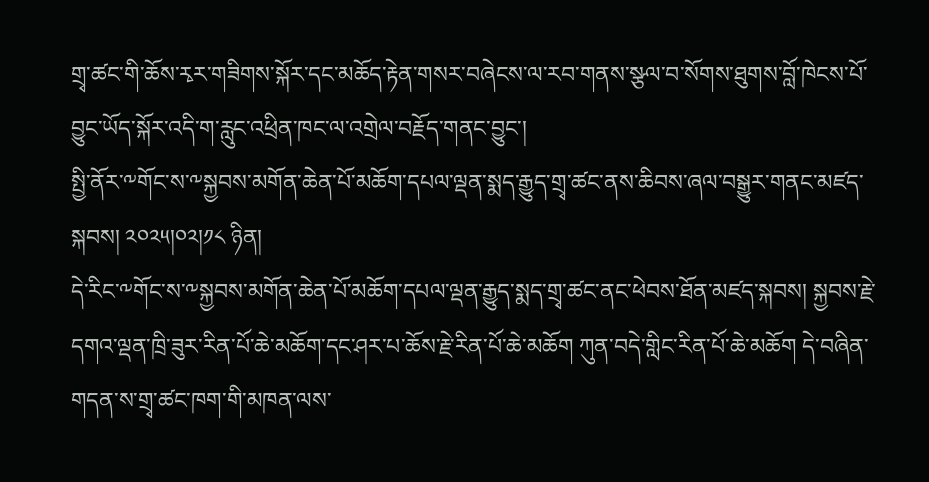གྲྭ་ཚང་གི་ཆོས་རྭར་གཟིགས་སྐོར་དང་མཆོད་རྟེན་གསར་བཞེངས་ལ་རབ་གནས་སྩལ་བ་སོགས་ཐུགས་བློ་ཁེངས་པོ་བྱུང་ཡོད་སྐོར་འདི་ག་རླུང་འཕྲིན་ཁང་ལ་འགྲེལ་བརྗོད་གནང་བྱུང་།
སྤྱི་ནོར་༸གོང་ས་༸སྐྱབས་མགོན་ཆེན་པོ་མཆོག་དཔལ་ལྡན་སྨད་རྒྱུད་གྲྭ་ཚང་ནས་ཆིབས་ཞལ་བསྒྱུར་གནང་མཛད་སྐབས། ༢༠༢༥།༠༢།༡༨ ཉིན།
དེ་རིང་༸གོང་ས་༸སྐྱབས་མགོན་ཆེན་པོ་མཆོག་དཔལ་ལྡན་རྒྱུད་སྨད་གྲྭ་ཚང་ནང་ཕེབས་ཐོན་མཛད་སྐབས། སྐྱབས་རྗེ་དགའ་ལྡན་ཁྲི་ཟུར་རིན་པོ་ཆེ་མཆོག་དང་ཤར་པ་ཆོས་རྗེ་རིན་པོ་ཆེ་མཆོག ཀུན་བདེ་གླིང་རིན་པོ་ཆེ་མཆོག དེ་བཞིན་གདན་ས་གྲྭ་ཚང་ཁག་གི་མཁན་ལས་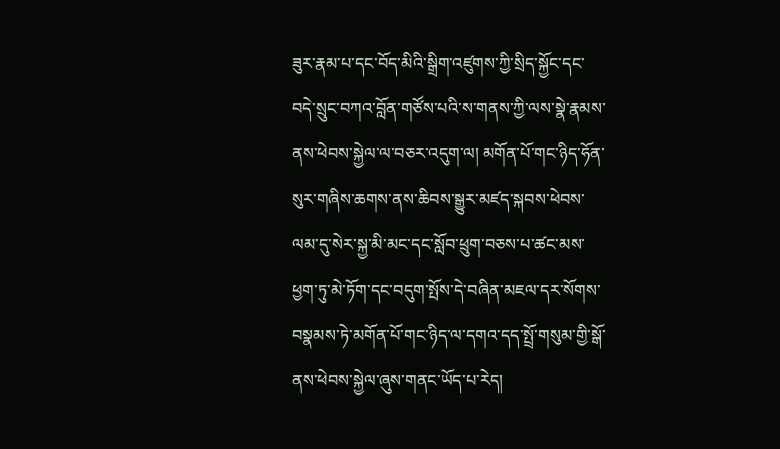ཟུར་རྣམ་པ་དང་བོད་མིའི་སྒྲིག་འཛུགས་ཀྱི་སྲིད་སྐྱོང་དང་བདེ་སྲུང་བཀའ་བློན་གཙོས་པའི་ས་གནས་ཀྱི་ལས་སྣེ་རྣམས་ནས་ཕེབས་སྐྱེལ་ལ་བཅར་འདུག་ལ། མགོན་པོ་གང་ཉིད་ཧོན་སུར་གཞིས་ཆགས་ནས་ཆིབས་སྒྱུར་མཛད་སྐབས་ཕེབས་ལམ་དུ་སེར་སྐྱ་མི་མང་དང་སློབ་ཕྲུག་བཅས་པ་ཚང་མས་ཕྱག་ཏུ་མེ་ཏོག་དང་བདུག་སྤོས་དེ་བཞིན་མཇལ་དར་སོགས་བསྣམས་ཏེ་མགོན་པོ་གང་ཉིད་ལ་དགའ་དད་སྤྲོ་གསུམ་གྱི་སྒོ་ནས་ཕེབས་སྐྱེལ་ཞུས་གནང་ཡོད་པ་རེད།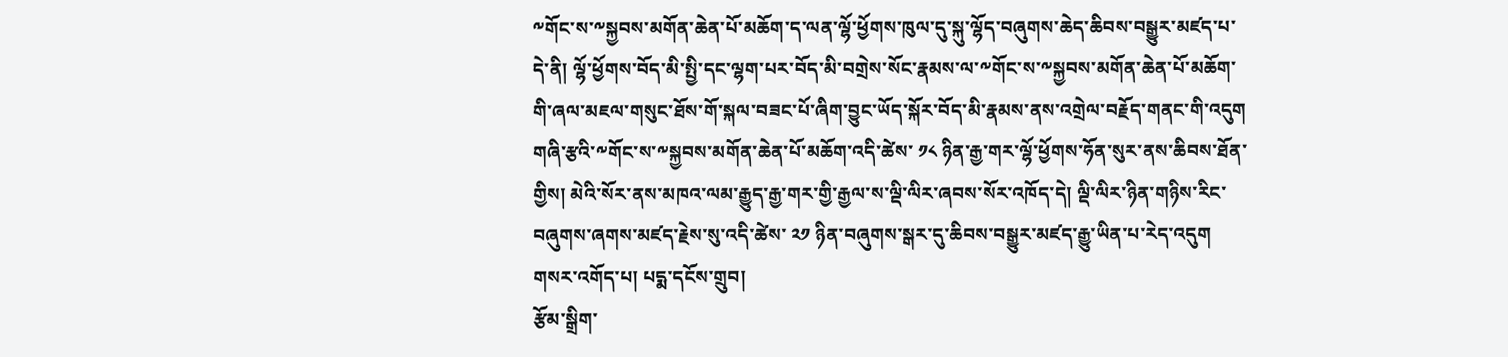༸གོང་ས་༸སྐྱབས་མགོན་ཆེན་པོ་མཆོག་ད་ལན་ལྷོ་ཕྱོགས་ཁུལ་དུ་སྐུ་ལྷོད་བཞུགས་ཆེད་ཆིབས་བསྒྱུར་མཛད་པ་དེ་ནི། ལྷོ་ཕྱོགས་བོད་མི་སྤྱི་དང་ལྷག་པར་བོད་མི་བགྲེས་སོང་རྣམས་ལ་༸གོང་ས་༸སྐྱབས་མགོན་ཆེན་པོ་མཆོག་གི་ཞལ་མཇལ་གསུང་ཐོས་གོ་སྐལ་བཟང་པོ་ཞིག་བྱུང་ཡོད་སྐོར་བོད་མི་རྣམས་ནས་འགྲེལ་བརྗོད་གནང་གི་འདུག
གཞི་རྩའི་༸གོང་ས་༸སྐྱབས་མགོན་ཆེན་པོ་མཆོག་འདི་ཚེས་ ༡༨ ཉིན་རྒྱ་གར་ལྷོ་ཕྱོགས་ཧོན་སུར་ནས་ཆིབས་ཐོན་གྱིས། མེའི་སོར་ནས་མཁའ་ལམ་རྒྱུད་རྒྱ་གར་གྱི་རྒྱལ་ས་ལྡི་ལིར་ཞབས་སོར་འཁོད་དེ། ལྡི་ལིར་ཉིན་གཉིས་རིང་བཞུགས་ཞགས་མཛད་རྗེས་སུ་འདི་ཚེས་ ༢༡ ཉིན་བཞུགས་སྒར་དུ་ཆིབས་བསྒྱུར་མཛད་རྒྱུ་ཡིན་པ་རེད་འདུག
གསར་འགོད་པ། པདྨ་དངོས་གྲུབ།
རྩོམ་སྒྲིག་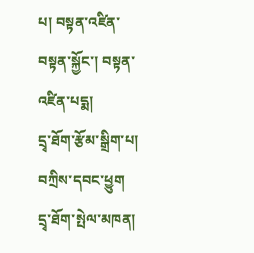པ། བསྟན་འཛིན་བསྟན་སྐྱོང་། བསྟན་འཛིན་པདྨ།
དྲྭ་ཐོག་རྩོམ་སྒྲིག་པ། བཀྲིས་དབང་ཕྱུག
དྲྭ་ཐོག་སྤེལ་མཁན།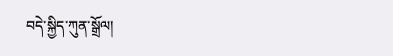བདེ་སྐྱིད་ཀུན་སྒྲོལ།